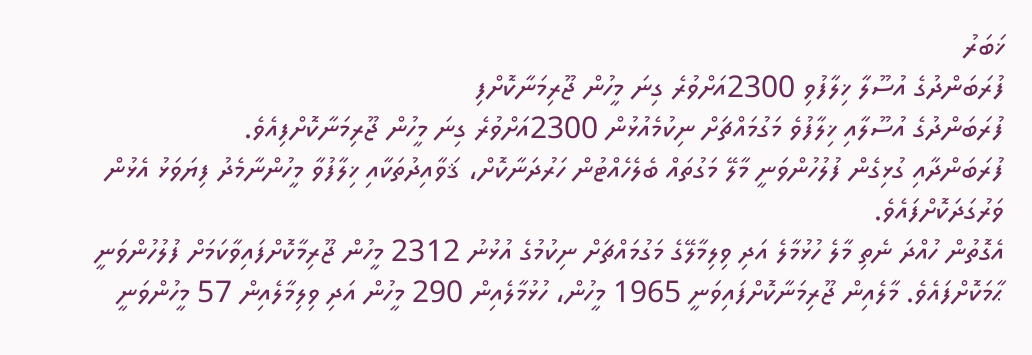ޚަބަރު
ފުރަބަންދުގެ އުސޫލާ ޚިލާފުވި 2300އަށްވުރެ ގިނަ މީހުން ޖޫރިމަނާކޮށްފި
ފުރަބަންދުގެ އުސޫލާއި ޚިލާފުވެ މަގުމައްޗަށް ނިކުމެއުޅުން 2300އަށްވުރެ ގިނަ މީހުން ޖޫރިމަނާކޮށްފިއެވެ.
ފުރަބަންދާއި ގުޅިގެން ފުލުހުންވަނީ މާލޭ މަގުތައް ބެލެހެއްޓުން ހަރުދަނާކޮށް، ޤަވާއިދުތަކާއި ޚިލާފުވާ މީހުންނާމެދު ފިޔަވަޅު އެޅުން ވަރުގަދަކޮށްފައެވެ.
އެގޮތުން ހުއްދަ ނެތި މާލެ ހުޅުމާލެ އަދި ވިލިމާލޭގެ މަގުމައްޗަށް ނިކުމުގެ އުޅުނު 2312 މީހުން ޖޫރިމާކޮށްފައިވާކަމަށް ފުލުހުންވަނީ ޙާމަކޮށްފައެވެ. މާލެއިން ޖޫރިމަނާކޮށްފައިވަނީ 1965 މީހުން، ހުޅުމާލެއިން 290 މީހުން އަދި ވިލިމާލެއިން 57 މީހުންވަނީ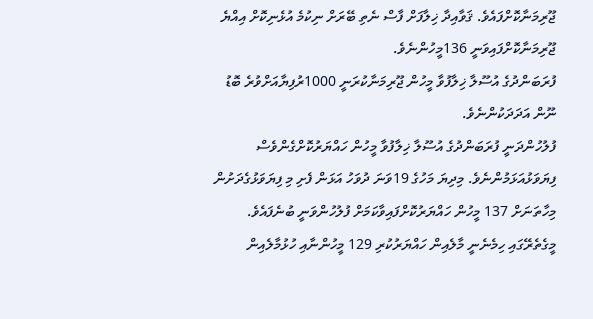ޖޫރިމަނާކޮށްފައެވެ. ޤަވާއިދާ ޚިލާފަށް ފާސް ނެތި ބޭރަށް ނިކުމެ އުޅެނިކޮށް އިއްޔެ ޖޫރިމަނާކޮށްފައިވަނީ 136މީހުންނެވެ.
ފުރަބަންދުގެ އުސޫލާ ޚިލާފުވާ މީހުން ޖޫރިމަނާކުރަނީ 1000ރުފިޔާއަށްވުރެ ބޮޑު ނޫން އަދަދަކުންނެވެ.
ފުލުހުންދަނީ ފުރަބަންދުގެ އުސޫލާ ޚިލާފުވާ މީހުން ހައްޔަރުކޮށްގެންވެސް ފިޔަވަޅުއަޅަމުންނެވެ. މިދިޔަ މަހުގެ 19ވަނަ ދުވަހު އަޅަން ފެށި މި ފިޔަވަޅުގެދަށުން މިހާތަނަށް 137 މީހުން ހައްޔަރުކޮށްފައިވާކަމަށް ފުލުހުންވަނީ ބުނެފައެވެ. މީގެތެރޭގައި ހިމެނެނީ މާލެއިން ހައްޔަރުކުރި 129 މީހުންނާއި ހުޅުމާލެއިން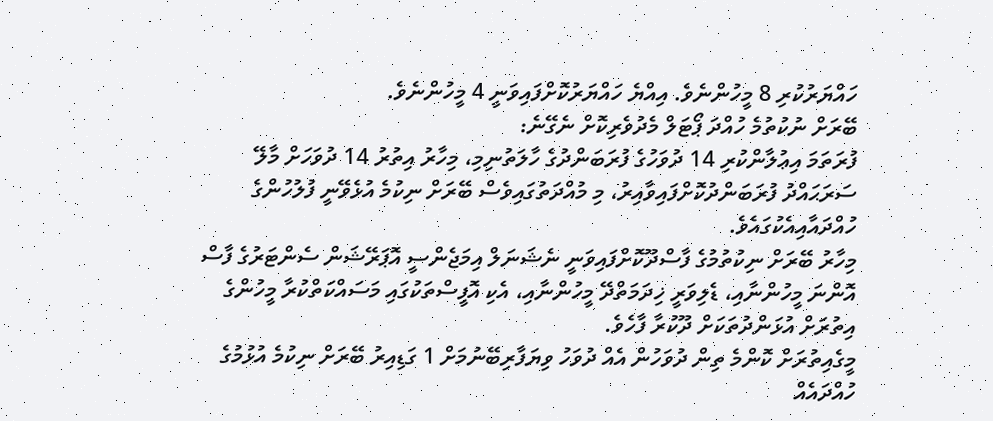ހައްޔަރުކުރި 8 މީހުންނެވެ. އިއްޔެ ހައްޔަރުކޮށްފައިވަނީ 4 މީހުންނެވެ.
ބޭރަށް ނުކުތުމެ ހުއްދަ ޕޯޓަލް މެދުވެރިކޮށް ނެގޭނެ:
ފުރަތަމަ އިޢުލާންކުރި 14 ދުވަހުގެ ފުރަބަންދުގެ ހާލަތުނިމި، މިހާރު އިތުރު 14 ދުވަހަށް މާލޭ ސަރަޙައްދު ފުރަބަންދުކޮށްފައިވާއިރު، މި މުއްދަތުގައިވެސް ބޭރަށް ނިކުމެ އުޅެވޭނީ ފުލުހުންގެ ހުއްދައާއިއެކުގައެވެ.
މިހާރު ބޭރަށް ނިކުތުމުގެ ފާސްދޫކޮށްފައިވަނީ ނެޝަނަލް އިމަޖެންސީ އޮޕަރޭޝަން ސެންޓަރުގެ ފާސް އޮންނަ މީހުންނާއި، ޑެލިވަރީ ޚިދަމަތްދޭ މީހުންނާއި، އެކި އޮފީސްތަކުގައި މަސައްކަތްކުރާ މީހުންގެ އިތުރަށް އުޅަންދުތަކަށް ދޫކުރާ ފާހެވެ.
މީގެއިތުރަށް ކޮންމެ ތިން ދުވަހުން އެއް ދުވަހު ވިޔަފާރިބޭނުމަށް 1 ގަޑިއިރު ބޭރަށް ނިކުމެ އުޅުމުގެ ހުއްދައެއް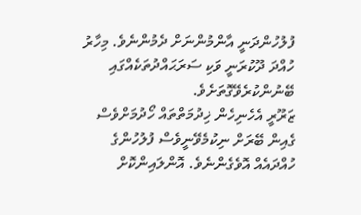ފުލުހުންދަނީ އާންމުންނަށް ދެމުންނެވެ. މިހާރު ހުއްދަ ދޫކުރަނީ ވަކި ސަރަޙައްދުތަކެއްގައި ބޭނުންކުރެވޭގޮތަށެވެ.
ޒަރޫރީ އެހެނިހެން ޚިދުމަތްތައް ހޯދުމަށްވެސް ގެއިން ބޭރަށް ނިކުމެވޭނީވެސް ފުލުހުންގެ ހުއްދައެއް އޮވެގެންނެވެ. އޮންލައިންކޮށް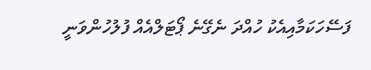ފަސޭހަކަމާއިއެކު ހުއްދަ ނެގޭނެ ޕޯޓަލްއެއް ފުލުހުންވަނީ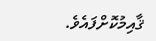ޤާއިމުކޮށްފައެވެ.